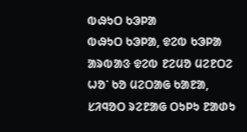ᱵᱷᱩᱛ ᱠᱳᱞᱟ
ᱵᱷᱩᱛ ᱠᱳᱞᱟ, ᱫᱮᱵ ᱠᱳᱞᱟ ᱟᱨᱵᱟᱝ ᱫᱮᱵ ᱱᱮᱢᱚ ᱢᱮᱱᱛᱮ ᱦᱚᱸ ᱠᱚ ᱢᱮᱛᱟᱜ ᱠᱟᱱᱟ, ᱥᱤᱧᱚᱛ ᱨᱮᱱᱟᱜ ᱛᱩᱞᱩ ᱱᱟᱰᱩ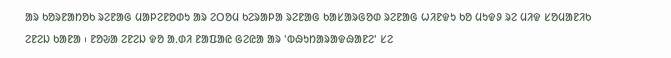ᱟᱨ ᱠᱚᱨᱱᱟᱴᱚᱠ ᱨᱮᱱᱟᱜ ᱢᱟᱞᱮᱱᱚᱰᱩ ᱟᱨ ᱮᱛᱚᱢ ᱠᱮᱨᱟᱞᱟ ᱨᱮᱱᱟᱜ ᱠᱟᱥᱟᱨᱜᱚᱰ ᱨᱮᱱᱟᱜ ᱦᱤᱱᱫᱩ ᱠᱚ ᱢᱩᱫᱽ ᱨᱮ ᱢᱤᱫ ᱥᱚᱢᱟᱱᱤᱠ ᱮᱱᱮᱡ ᱠᱟᱱᱟ ᱾ ᱱᱚᱶᱟ ᱮᱱᱮᱡ ᱫᱚ ᱟᱹᱰᱤ ᱱᱟᱯᱟᱭ ᱜᱮᱭᱟ ᱟᱨ 'ᱵᱷᱩᱴᱟᱨᱟᱫᱷᱟᱱᱮ' ᱥᱮ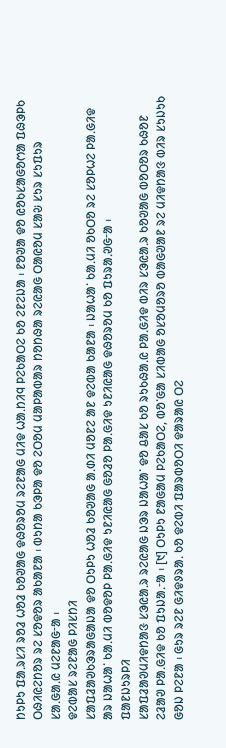ᱴᱩᱞᱩ ᱯᱟᱹᱨᱥᱤ ᱨᱚᱲ ᱦᱚᱲ ᱠᱚᱣᱟᱜ ᱫᱷᱚᱨᱚᱢ ᱨᱮᱱᱟᱜ ᱢᱤᱫ ᱦᱟᱹᱴᱤᱧ ᱞᱮᱠᱟᱛᱮ ᱠᱚ ᱮᱱᱮᱡᱟ ᱾ ᱱᱚᱣᱟ ᱫᱚ ᱭᱚᱠᱥᱟᱜᱚᱬᱟ ᱯᱷᱳᱞᱠ ᱛᱷᱤᱭᱮᱴᱚᱨ ᱨᱮ ᱥᱚᱫᱚᱨ ᱟᱠᱟᱱᱟ ᱾ ᱵᱩᱴᱟ ᱠᱳᱞᱟ ᱫᱚ ᱮᱛᱚᱢ ᱢᱟᱞᱟᱵᱟᱨ ᱴᱚᱴᱷᱟ ᱨᱮᱭᱟᱜ ᱛᱟᱭᱚᱢ ᱥᱟᱶ ᱥᱩᱨ ᱥᱩᱯᱩᱨ ᱥᱟᱹᱜᱟᱹᱭ ᱢᱮᱱᱟᱜᱼᱟ ᱾
ᱫᱮᱵᱟᱥ ᱨᱮᱱᱟᱜ ᱞᱤᱥᱴᱤ
ᱥᱟᱯᱲᱟᱣᱠᱳᱨᱟᱜᱟᱡᱟ ᱫᱚ ᱛᱩᱞᱩ ᱦᱚᱲ ᱠᱚᱣᱟᱜ ᱟᱹᱰᱤ ᱢᱚᱱᱮ ᱟᱱ ᱫᱮᱵᱟ ᱠᱟᱱᱟ ᱾ ᱡᱟᱦᱟᱸ ᱠᱟᱹᱢᱤ ᱚᱠᱛᱚ ᱨᱮ ᱥᱚᱞᱦᱮ ᱞᱟᱹᱜᱤᱫ ᱟᱨ ᱡᱟᱦᱟᱸ ᱠᱟᱹᱢᱤ ᱵᱚᱫᱚᱞ ᱞᱟᱹᱜᱤᱫ ᱩᱱᱤᱭᱟᱜ ᱜᱚᱲᱚ ᱞᱟᱹᱜᱤᱫ ᱩᱱᱤᱭᱟᱜ ᱫᱷᱚᱨᱚᱢ ᱠᱚ ᱯᱩᱨᱟᱹᱣᱜᱼᱟ ᱾
ᱯᱟᱱᱡᱩᱨᱞᱤ
ᱥᱟᱯᱲᱟᱣᱢᱤᱫᱴᱟᱝ ᱥᱳᱭᱟᱹᱨ ᱨᱮᱭᱟᱜ ᱡᱳᱨ ᱡᱟᱦᱟᱸ ᱫᱚ ᱪᱟᱥ ᱠᱚ ᱨᱩᱠᱷᱟᱹᱭ ᱞᱟᱹᱜᱤᱫ ᱵᱤᱨ ᱥᱳᱭᱟᱹᱨ ᱠᱚᱣᱟᱜ ᱵᱚᱛᱚᱨ ᱠᱷᱚᱱ ᱮᱲᱟᱣ ᱞᱟᱹᱜᱤᱫ ᱠᱚ ᱯᱩᱡᱟᱹᱼᱟ ᱾ [᱑] ᱛᱩᱞᱩ ᱱᱟᱜᱟᱢ ᱞᱮᱠᱟᱛᱮ, ᱵᱚᱸᱜᱟ ᱥᱤᱵᱟᱜ ᱚᱥᱚᱢᱚᱨᱚ ᱵᱟᱜᱣᱟᱱ ᱨᱮ ᱢᱤᱫᱴᱟᱝ ᱵᱤᱨ ᱥᱩᱡᱩᱠ ᱜᱚᱡ ᱞᱮᱱᱟ ᱾ ᱜᱩᱨ ᱨᱮᱱ ᱜᱤᱫᱽᱨᱟᱹ ᱠᱚ ᱫᱮᱵᱤ ᱯᱟᱨᱵᱚᱛᱤ ᱫᱟᱨᱟᱭ ᱛᱮ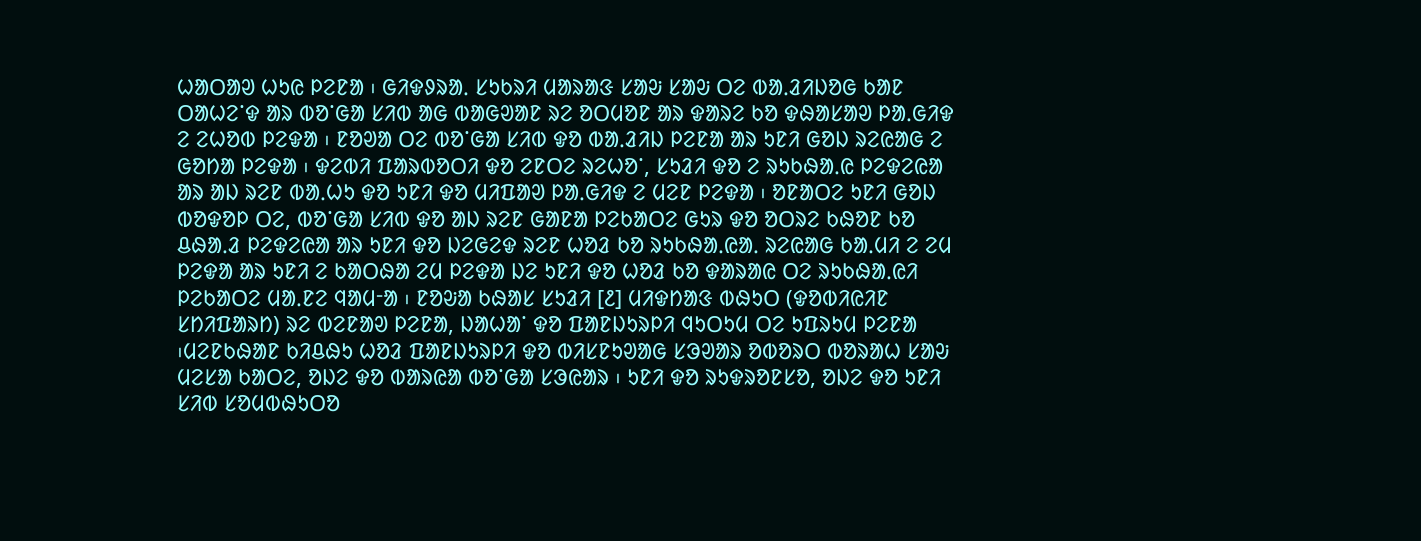ᱦᱟᱛᱟᱣ ᱦᱩᱭ ᱞᱮᱱᱟ ᱾ ᱜᱤᱫᱽᱨᱟᱹ ᱥᱩᱠᱨᱤ ᱢᱟᱨᱟᱝ ᱥᱟᱶ ᱥᱟᱶ ᱛᱮ ᱵᱟᱹᱲᱤᱡᱚᱜ ᱠᱟᱱ ᱛᱟᱦᱮᱸᱫ ᱟᱨ ᱵᱚᱸᱜᱟ ᱥᱤᱵ ᱟᱜ ᱵᱟᱜᱣᱟᱱ ᱨᱮ ᱚᱛᱢᱚᱱ ᱟᱨ ᱫᱟᱨᱮ ᱠᱚ ᱫᱷᱟᱥᱟᱣ ᱞᱟᱹᱜᱤᱫ ᱮ ᱮᱦᱚᱵ ᱞᱮᱫᱟ ᱾ ᱱᱚᱣᱟ ᱛᱮ ᱵᱚᱸᱜᱟ ᱥᱤᱵ ᱫᱚ ᱵᱟᱹᱲᱤᱡ ᱞᱮᱱᱟ ᱟᱨ ᱩᱱᱤ ᱜᱚᱡ ᱨᱮᱭᱟᱜ ᱮ ᱜᱚᱴᱟ ᱞᱮᱫᱟ ᱾ ᱫᱮᱵᱤ ᱯᱟᱨᱵᱚᱛᱤ ᱫᱚ ᱮᱱᱛᱮ ᱨᱮᱦᱚᱸ, ᱥᱩᱲᱤ ᱫᱚ ᱮ ᱨᱩᱠᱷᱟᱹᱭ ᱞᱮᱫᱮᱭᱟ ᱟᱨ ᱟᱡ ᱨᱮᱱ ᱵᱟᱹᱦᱩ ᱫᱚ ᱩᱱᱤ ᱫᱚ ᱢᱤᱯᱟᱣ ᱞᱟᱹᱜᱤᱫ ᱮ ᱢᱮᱱ ᱞᱮᱫᱟ ᱾ ᱚᱱᱟᱛᱮ ᱩᱱᱤ ᱜᱚᱡ ᱵᱚᱫᱚᱞ ᱛᱮ, ᱵᱚᱸᱜᱟ ᱥᱤᱵ ᱫᱚ ᱟᱡ ᱨᱮᱱ ᱜᱟᱱᱟ ᱞᱮᱠᱟᱛᱮ ᱜᱩᱨ ᱫᱚ ᱚᱛᱨᱮ ᱠᱷᱚᱱ ᱠᱚ ᱪᱷᱟᱹᱲ ᱞᱮᱫᱮᱭᱟ ᱟᱨ ᱩᱱᱤ ᱫᱚ ᱡᱮᱜᱮᱫ ᱨᱮᱱ ᱦᱚᱲ ᱠᱚ ᱨᱩᱠᱷᱟᱹᱭᱟᱹ ᱨᱮᱭᱟᱜ ᱠᱟᱹᱢᱤ ᱮ ᱮᱢ ᱞᱮᱫᱟ ᱟᱨ ᱩᱱᱤ ᱮ ᱠᱟᱛᱷᱟ ᱮᱢ ᱞᱮᱫᱟ ᱡᱮ ᱩᱱᱤ ᱫᱚ ᱦᱚᱲ ᱠᱚ ᱫᱟᱨᱟᱭ ᱛᱮ ᱨᱩᱠᱷᱟᱹᱭᱤ ᱞᱮᱠᱟᱛᱮ ᱢᱟᱹᱱᱮ ᱧᱟᱢᱼᱟ ᱾ ᱱᱚᱶᱟ ᱠᱷᱟᱥ ᱥᱩᱲᱤ [᱒] ᱢᱤᱫᱴᱟᱝ ᱵᱷᱩᱛ (ᱫᱚᱵᱤᱭᱤᱱ ᱥᱴᱤᱯᱟᱨᱴ) ᱨᱮ ᱵᱮᱱᱟᱣ ᱞᱮᱱᱟ, ᱡᱟᱦᱟᱸ ᱫᱚ ᱯᱟᱱᱡᱩᱨᱞᱤ ᱧᱩᱛᱩᱢ ᱛᱮ ᱩᱯᱨᱩᱢ ᱞᱮᱱᱟ ᱾ᱢᱮᱱᱠᱷᱟᱱ ᱠᱤᱪᱷᱩ ᱦᱚᱲ ᱯᱟᱱᱡᱩᱨᱞᱤ ᱫᱚ ᱵᱤᱥᱱᱩᱣᱟᱜ ᱥᱳᱣᱟᱨ ᱚᱵᱚᱨᱛ ᱵᱚᱨᱟᱦ ᱥᱟᱶ ᱢᱮᱥᱟ ᱠᱟᱛᱮ, ᱚᱡᱮ ᱫᱚ ᱵᱟᱨᱭᱟ ᱵᱚᱸᱜᱟ ᱥᱳᱭᱟᱨ ᱾ ᱩᱱᱤ ᱫᱚ ᱨᱩᱫᱨᱚᱱᱥᱚ, ᱚᱡᱮ ᱫᱚ ᱩᱱᱤ ᱥᱤᱵ ᱥᱚᱢᱵᱷᱩᱛᱚ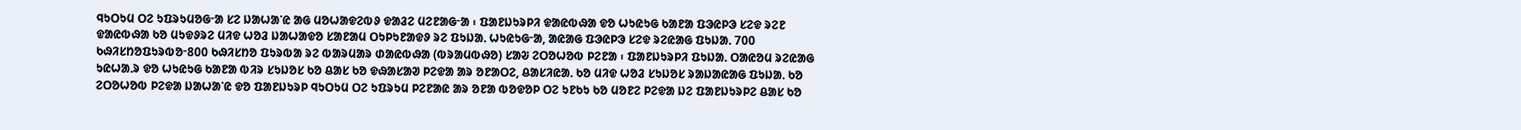ᱧᱩᱛᱩᱢ ᱛᱮ ᱩᱯᱨᱩᱢᱚᱜᱼᱟ ᱥᱮ ᱡᱟᱦᱟᱸᱭ ᱟᱜ ᱢᱚᱦᱟᱫᱮᱵᱽ ᱫᱟᱲᱮ ᱢᱮᱱᱟᱜᱼᱟ ᱾ ᱯᱟᱱᱡᱩᱨᱞᱤ ᱫᱟᱭᱵᱷᱟ ᱫᱚ ᱦᱩᱭᱩᱜ ᱠᱟᱱᱟ ᱯᱳᱭᱞᱳ ᱥᱮᱫ ᱨᱮᱱ ᱫᱟᱭᱵᱷᱟ ᱠᱚ ᱢᱩᱫᱽᱨᱮ ᱢᱤᱫ ᱦᱚᱲ ᱡᱟᱦᱟᱫᱚ ᱥᱟᱱᱟᱢ ᱛᱩᱞᱩᱱᱟᱫᱽ ᱨᱮ ᱯᱩᱡᱟᱹ ᱦᱩᱭᱩᱜᱼᱟ, ᱟᱭᱟᱜ ᱯᱳᱭᱞᱳ ᱥᱮᱫ ᱨᱮᱭᱟᱜ ᱯᱩᱡᱟᱹ 700 ᱠᱷᱤᱥᱴᱚᱯᱩᱨᱵᱚᱼ800 ᱠᱷᱤᱥᱴᱚ ᱯᱩᱨᱵᱟ ᱨᱮ ᱵᱟᱨᱢᱟᱨ ᱰᱟᱭᱵᱷᱟ (ᱵᱨᱟᱢᱵᱷᱚ) ᱥᱟᱶ ᱮᱛᱚᱦᱚᱵ ᱞᱮᱱᱟ ᱾ ᱯᱟᱱᱡᱩᱨᱞᱤ ᱯᱩᱡᱟᱹ ᱛᱟᱭᱚᱢ ᱨᱮᱭᱟᱜ ᱩᱭᱦᱟᱹᱨ ᱫᱚ ᱦᱩᱭᱩᱜ ᱠᱟᱱᱟ ᱵᱤᱨ ᱥᱩᱡᱚᱥ ᱠᱚ ᱪᱟᱥ ᱠᱚ ᱫᱷᱟᱥᱟᱣ ᱞᱮᱫᱟ ᱟᱨ ᱚᱱᱟᱛᱮ, ᱪᱟᱥᱤᱭᱟᱹ ᱠᱚ ᱢᱤᱫ ᱦᱚᱲ ᱥᱩᱡᱚᱥ ᱨᱟᱡᱟᱭᱟᱜ ᱯᱩᱡᱟᱹ ᱠᱚ ᱮᱛᱚᱦᱚᱵ ᱞᱮᱫᱟ ᱡᱟᱦᱟᱸᱭ ᱫᱚ ᱯᱟᱱᱡᱩᱨᱞ ᱧᱩᱛᱩᱢ ᱛᱮ ᱩᱯᱨᱩᱢ ᱞᱮᱱᱟᱭ ᱟᱨ ᱚᱱᱟ ᱵᱚᱫᱚᱞ ᱛᱮ ᱩᱱᱠᱩ ᱠᱚ ᱢᱚᱱᱮ ᱞᱮᱫᱟ ᱡᱮ ᱯᱟᱱᱡᱩᱨᱞᱮ ᱪᱟᱥ ᱠᱚ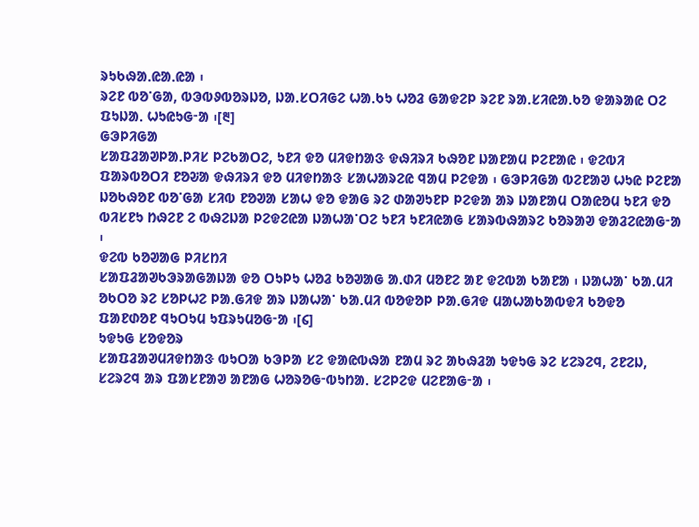ᱨᱩᱠᱷᱟᱹᱭᱟᱹᱭᱟ ᱾
ᱨᱮᱱ ᱵᱚᱸᱜᱟ, ᱵᱳᱵᱽᱵᱚᱨᱡᱚ, ᱡᱟᱹᱥᱛᱤᱜᱮ ᱦᱟᱹᱠᱩ ᱦᱚᱲ ᱜᱟᱫᱮᱞ ᱨᱮᱱ ᱨᱟᱹᱥᱤᱭᱟᱹᱠᱚ ᱫᱟᱨᱟᱭ ᱛᱮ ᱯᱩᱡᱟᱹ ᱦᱩᱭᱩᱜᱼᱟ ᱾[᱓]
ᱜᱳᱞᱤᱜᱟ
ᱥᱟᱯᱲᱟᱣᱞᱟᱹᱞᱤᱥ ᱞᱮᱠᱟᱛᱮ, ᱩᱱᱤ ᱫᱚ ᱢᱤᱫᱴᱟᱝ ᱫᱷᱤᱨᱤ ᱠᱷᱚᱱ ᱡᱟᱱᱟᱢ ᱞᱮᱱᱟᱭ ᱾ ᱫᱮᱵᱤ ᱯᱟᱨᱵᱚᱛᱤ ᱱᱚᱶᱟ ᱫᱷᱤᱨᱤ ᱫᱚ ᱢᱤᱫᱴᱟᱝ ᱥᱟᱦᱟᱨᱮᱭ ᱧᱟᱢ ᱞᱮᱫᱟ ᱾ ᱜᱳᱞᱤᱜᱟ ᱵᱮᱱᱟᱣ ᱦᱩᱭ ᱞᱮᱱᱟ ᱡᱚᱠᱷᱚᱱ ᱵᱚᱸᱜᱟ ᱥᱤᱵ ᱱᱚᱣᱟ ᱥᱟᱦ ᱫᱚ ᱫᱟᱜ ᱨᱮ ᱰᱟᱣᱩᱱᱞ ᱞᱮᱫᱟ ᱟᱨ ᱡᱟᱱᱟᱢ ᱛᱟᱭᱚᱢ ᱩᱱᱤ ᱫᱚ ᱵᱤᱥᱱᱩ ᱴᱷᱮᱱ ᱮ ᱵᱷᱮᱡᱟ ᱞᱮᱫᱮᱭᱟ ᱡᱟᱦᱟᱸᱛᱮ ᱩᱱᱤ ᱩᱱᱤᱭᱟᱜ ᱥᱟᱨᱵᱷᱟᱨᱮ ᱠᱚᱨᱟᱣ ᱫᱟᱲᱮᱭᱟᱜᱼᱟ ᱾
ᱫᱮᱵ ᱠᱚᱣᱟᱜ ᱞᱤᱥᱴᱤ
ᱥᱟᱯᱲᱟᱣᱠᱳᱨᱟᱜᱟᱡᱟ ᱫᱚ ᱛᱩᱞᱩ ᱦᱚᱲ ᱠᱚᱣᱟᱜ ᱟᱹᱰᱤ ᱢᱚᱱᱮ ᱟᱱ ᱫᱮᱵᱟ ᱠᱟᱱᱟ ᱾ ᱡᱟᱦᱟᱸ ᱠᱟᱹᱢᱤ ᱚᱠᱛᱚ ᱨᱮ ᱥᱚᱞᱦᱮ ᱞᱟᱹᱜᱤᱫ ᱟᱨ ᱡᱟᱦᱟᱸ ᱠᱟᱹᱢᱤ ᱵᱚᱫᱚᱞ ᱞᱟᱹᱜᱤᱫ ᱢᱟᱦᱟᱠᱟᱵᱫᱤ ᱠᱚᱫᱚ ᱯᱟᱱᱰᱚᱱ ᱧᱩᱛᱩᱢ ᱩᱯᱨᱩᱢᱚᱜᱼᱟ ᱾[᱔]
ᱩᱫᱩᱜ ᱥᱚᱫᱚᱨ
ᱥᱟᱯᱲᱟᱣᱢᱤᱫᱴᱟᱝ ᱵᱩᱛᱟ ᱠᱳᱞᱟ ᱥᱮ ᱫᱟᱭᱵᱷᱟ ᱱᱟᱢ ᱨᱮ ᱟᱠᱷᱲᱟ ᱩᱫᱩᱜ ᱨᱮ ᱥᱮᱨᱮᱧ, ᱮᱱᱮᱡ, ᱥᱮᱨᱮᱧ ᱟᱨ ᱯᱟᱥᱱᱟᱣ ᱟᱱᱟᱜ ᱦᱚᱨᱚᱜᱼᱵᱩᱴᱟᱹ ᱥᱮᱞᱮᱫ ᱢᱮᱱᱟᱜᱼᱟ ᱾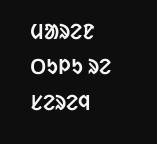ᱢᱟᱨᱮᱱ ᱛᱩᱞᱩ ᱨᱮ ᱥᱮᱨᱮᱧ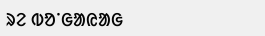ᱨᱮ ᱵᱚᱸᱜᱟᱭᱟᱜ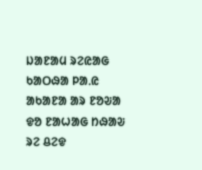ᱡᱟᱱᱟᱢ ᱨᱮᱭᱟᱜ ᱠᱟᱛᱷᱟ ᱞᱟᱹᱭ ᱟᱠᱟᱱᱟ ᱟᱨ ᱱᱚᱶᱟ ᱫᱚ ᱱᱟᱦᱟᱜ ᱴᱷᱟᱶ ᱨᱮ ᱪᱮᱫ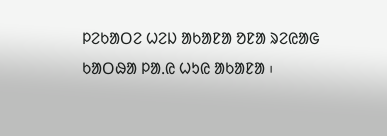ᱞᱮᱠᱟᱛᱮ ᱦᱮᱡ ᱟᱠᱟᱱᱟ ᱚᱱᱟ ᱨᱮᱭᱟᱜ ᱠᱟᱛᱷᱟ ᱞᱟᱹᱭ ᱦᱩᱭ ᱟᱠᱟᱱᱟ ᱾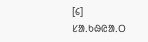[᱔]
ᱥᱟᱹᱠᱷᱭᱟᱹᱛ